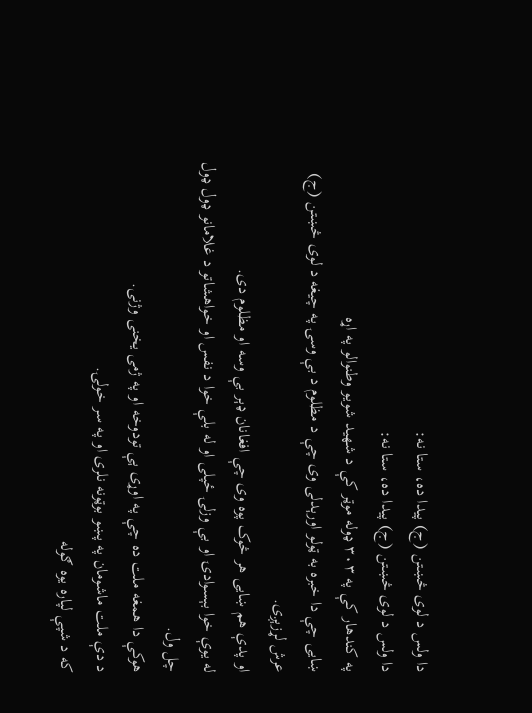دا ولس د لوی څښتن (ج) پیدا ده، ستا نه:
دا ولس د لوی څښتن (ج) پیدا ده، ستا نه:
په کندهار کې په ۳۰۳ ډوله موټر کې د شهید شویو وطنوالو په اړه
ښایی چې دا خبره به ټولو اورېدلی وی چې د مظلوم د بې وسۍ په چیغه د لوی څښتن (ج) عرش لړزېږی.
او پدې هم ښایی هر څوک پوه وی چې افغانان ډېر بې وسه او مظلوم دی.
له یوې خوا بېسوادۍ او بې وزلۍ ځپلی او له بلې خوا د نفس او خواهشاتو د غلامانو ډول ډول چل ول.
هوکې دا همغه ملت ده چې په اوړی ېې تودوخه او په ژمی یخنی وژنی.
د دې ملت ماشومان په پښو بوټونه نلری او په سر خولۍ.
که د شپې لپاره یوه ګوله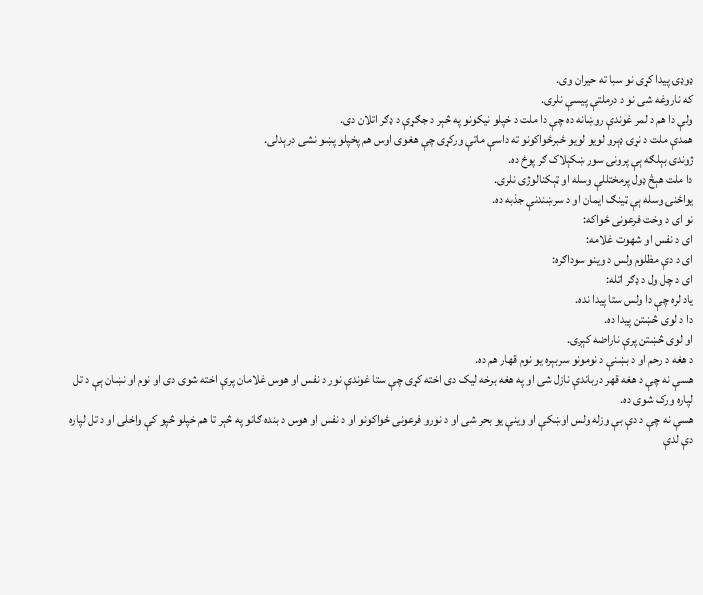ډوډۍ پیدا کړی نو سبا ته حیران وی.
که ناروغه شی نو د درملتې پیسې نلری.
ولې دا هم د لمر غوندې روښانه ده چې دا ملت د خپلو نیکونو په څېر د جګړې د ډګر اتلان دی.
همدې ملت د نړۍ ډېرو لویو لویو ځبرځواکونو ته داسې ماتې ورکړی چې هغوی اوس هم پخپلو پښو نشی درېدلی.
ژوندۍ بېلګه ېې پرونۍ سور ښکېلاک ګر پوځ ده.
دا ملت هېڅ ډول پرمختللې وسله او ټېکنالوژی نلری.
یواځنۍ وسله ېې ټینګ ایمان او د سرښندنې جذبه ده.
نو ای د وخت فرعونی ځواکه:
ای د نفس او شهوت غلامه:
ای د دې مظلوم ولس د وینو سوداګره:
ای د چل ول د ډګر اتله:
یاد لره چې دا ولس ستا پیدا نده.
دا د لوی څښتن پیدا ده.
او لوی څښتن پرې ناراضه کېږی.
د هغه د رحم او د بښنې د نومونو سربېره یو نوم قهار هم ده.
هسې نه چې د هغه قهر درباندې نازل شی او په هغه برخه لیک دی اخته کړی چې ستا غوندې نور د نفس او هوس غلامان پرې اخته شوی دی او نوم او نښان ېې د تل لپاره ورک شوی ده.
هسې نه چې د دې بې وزله ولس اوښکې او وینې یو بحر شی او د نورو فرعونی ځواکونو او د نفس او هوس د بنده ګانو په څېر تا هم خپلو څپو کې واخلی او د تل لپاره دې لدې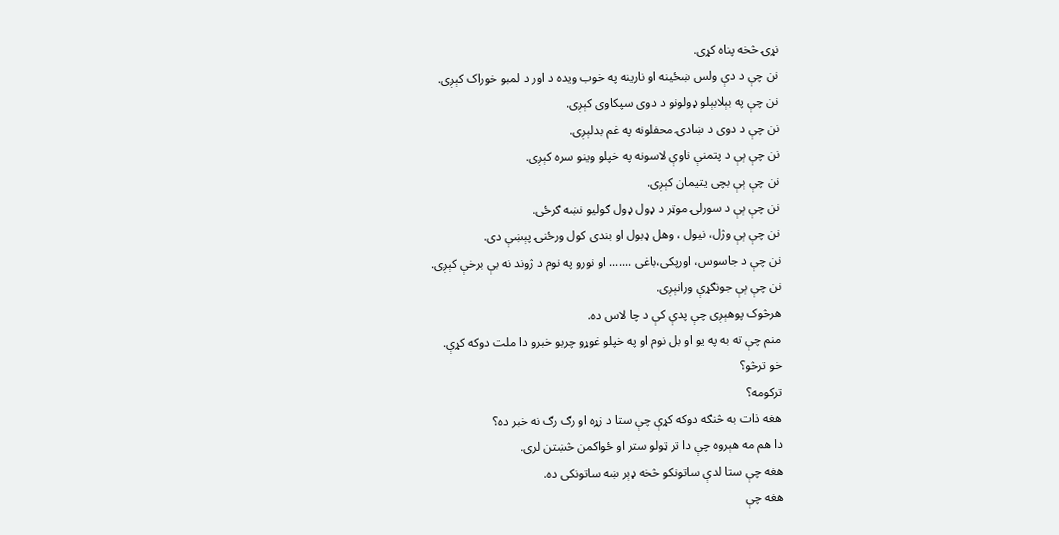نړۍ څخه پناه کړی.
نن چې د دې ولس ښځینه او نارینه په خوب ویده د اور د لمبو خوراک کېږی.
نن چې په بېلابېلو ډولونو د دوی سپکاوی کېږی.
نن چې د دوی د ښادۍ محفلونه په غم بدلېږی.
نن چې ېې د پتمنې ناوې لاسونه په خپلو وینو سره کېږی.
نن چې ېې بچی یتیمان کېږی.
نن چې ېې د سورلۍ موټر د ډول ډول ګولیو نښه ګرځی.
نن چې ېې وژل، نیول ، وهل ډبول او بندی کول ورځنۍ پېښې دی.
نن چې د جاسوس، اورپکی،باغی ....... او نورو په نوم د ژوند نه بې برخې کېږی.
نن چې ېې جونګړې ورانېږی.
هرڅوک پوهېږی چې پدې کې د چا لاس ده.
منم چې ته به په یو او بل نوم او په خپلو غوړو چربو خبرو دا ملت دوکه کړې.
خو ترڅو؟
ترکومه؟
هغه ذات به څنګه دوکه کړې چې ستا د زړه او رګ رګ نه خبر ده؟
دا هم مه هېروه چې دا تر ټولو ستر او ځواکمن څښتن لری.
هغه چې ستا لدې ساتونکو څخه ډېر ښه ساتونکی ده.
هغه چې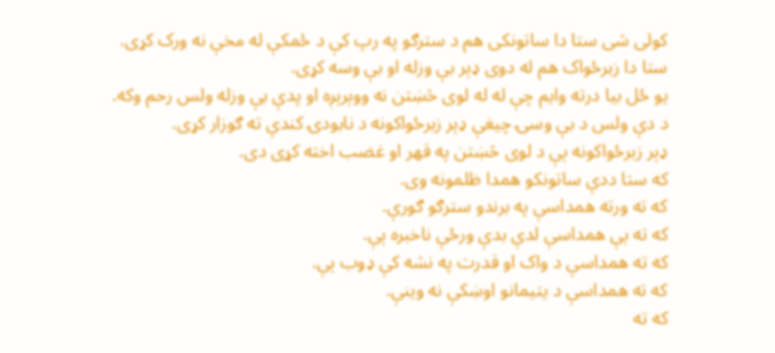کولی شی ستا دا ساتونکی هم د سترګو په رپ کې د ځمکې له مخې نه ورک کړی.
ستا دا زبرځواک هم له دوی ډېر بې وزله او بې وسه کړی.
یو ځل بیا درته وایم چې له له لوی څښتن نه ووېرېږه او پدې بې وزله ولس رحم وکه.
د دې ولس د بې وسۍ چیغې ډېر زبرځواکونه د نابودۍ کندې ته ګوزار کړی.
ډېر زبرځواکونه ېې د لوی څښتن په قهر او غضب اخته کړی دی.
که ستا ددې ساتونکو همدا ظلمونه وی.
که ته ورته همداسې په برندو سترګو ګورې.
که ته ېې همداسې لدې بدې ورځې ناخبره ېې.
که ته همداسې د واک او قدرت په نشه کې ډوب ېې.
که ته همداسې د یتیمانو اوښکې نه وینې.
که ته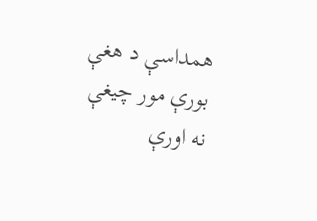همداسې د هغې بورې مور چیغې نه اورې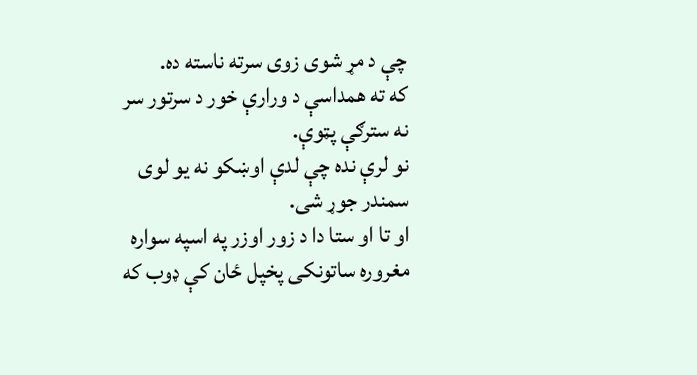چې د مړ شوی زوی سرته ناسته ده.
که ته همداسې د ورارې خور د سرتور سر نه سترګې پټوې.
نو لرې نده چې لدې اوښکو نه یو لوی سمندر جوړ شی.
او تا او ستا دا د زور اوزر په اسپه سواره مغروره ساتونکی پخپل ځان کې ډوب که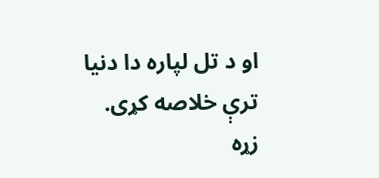او د تل لپاره دا دنیا ترې خلاصه کړی.
زړه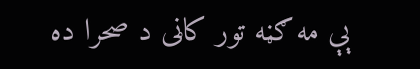ېې مه ګڼه تور کاڼی د صحرا ده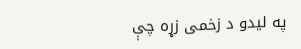په لیدو د زخمی زړه چې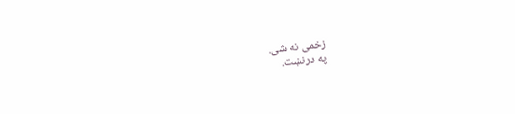زخمی نه شی.
په درنښت.